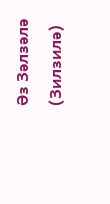Әз Зәлзәлә (Зилзилә)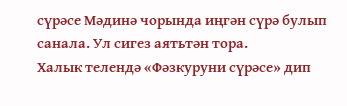сүрәсе Мәдинә чорында иңгән сүрә булып санала. Ул сигез аятьтән тора.
Халык телендә «Фәзкуруни сүрәсе» дип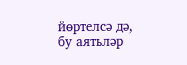йөртелсә дә, бу аятьләр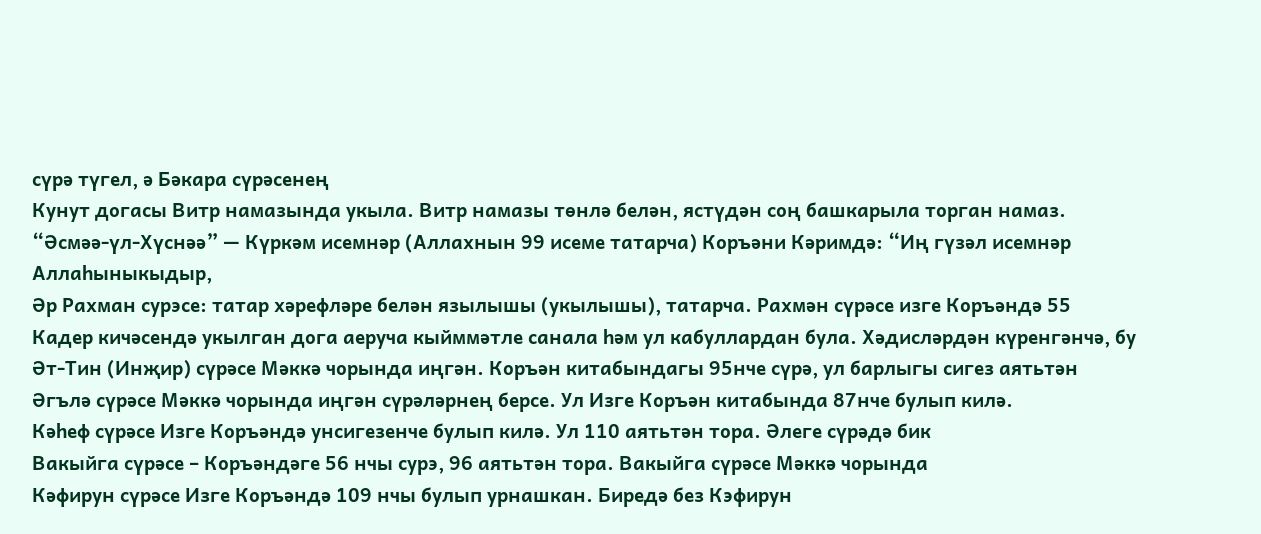сүрә түгел, ә Бәкара сүрәсенең
Кунут догасы Витр намазында укыла. Витр намазы төнлә белән, ястүдән соң башкарыла торган намаз.
“Әсмәә-үл-Хүснәә” — Күркәм исемнәр (Аллахнын 99 исеме татарча) Коръәни Кәримдә: “Иң гүзәл исемнәр Аллаһыныкыдыр,
Әр Рахман сурэсе: татар хәрефләре белән язылышы (укылышы), татарча. Рахмән сүрәсе изге Коръәндә 55
Кадер кичәсендә укылган дога аеруча кыйммәтле санала һәм ул кабуллардан була. Хәдисләрдән күренгәнчә, бу
Әт-Тин (Инҗир) сүрәсе Мәккә чорында иңгән. Коръән китабындагы 95нче сүрә, ул барлыгы сигез аятьтән
Әгълә сүрәсе Мәккә чорында иңгән сүрәләрнең берсе. Ул Изге Коръән китабында 87нче булып килә.
Кәһеф сүрәсе Изге Коръәндә унсигезенче булып килә. Ул 110 аятьтән тора. Әлеге сүрәдә бик
Вакыйга сүрәсе – Коръәндәге 56 нчы сурэ, 96 аятьтән тора. Вакыйга сүрәсе Мәккә чорында
Кәфирун сүрәсе Изге Коръәндә 109 нчы булып урнашкан. Биредә без Кэфирун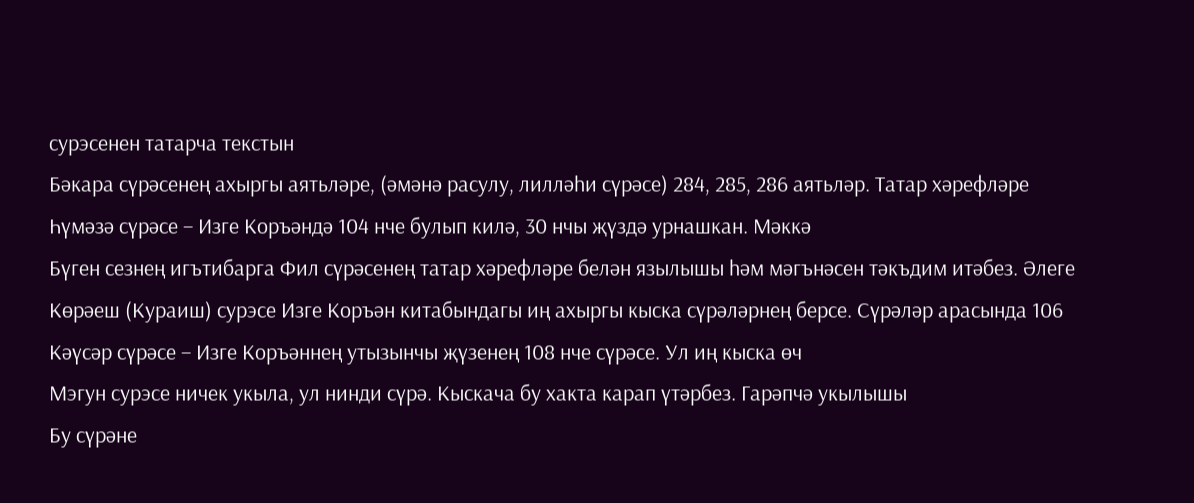сурэсенен татарча текстын
Бәкара сүрәсенең ахыргы аятьләре, (әмәнә расулу, лилләһи сүрәсе) 284, 285, 286 аятьләр. Татар хәрефләре
Һүмәзә сүрәсе – Изге Коръәндә 104 нче булып килә, 30 нчы җүздә урнашкан. Мәккә
Бүген сезнең игътибарга Фил сүрәсенең татар хәрефләре белән язылышы һәм мәгънәсен тәкъдим итәбез. Әлеге
Көрәеш (Кураиш) сурэсе Изге Коръән китабындагы иң ахыргы кыска сүрәләрнең берсе. Сүрәләр арасында 106
Кәүсәр сүрәсе – Изге Коръәннең утызынчы җүзенең 108 нче сүрәсе. Ул иң кыска өч
Мэгун сурэсе ничек укыла, ул нинди сүрә. Кыскача бу хакта карап үтәрбез. Гарәпчә укылышы
Бу сүрәне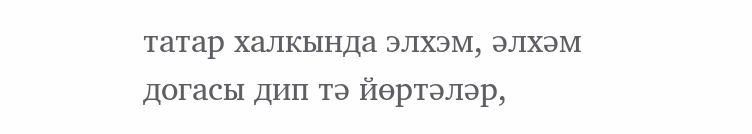татар халкында элхэм, әлхәм догасы дип тә йөртәләр,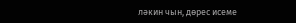ләкин чын, дөрес исеме